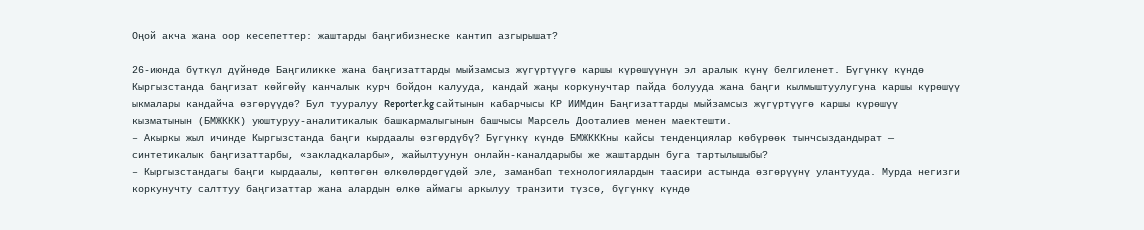Оңой акча жана оор кесепеттер: жаштарды баңгибизнеске кантип азгырышат?

26-июнда бүткүл дүйнөдө Баңгиликке жана баңгизаттарды мыйзамсыз жүгүртүүгө каршы күрөшүүнүн эл аралык күнү белгиленет. Бүгүнкү күндө Кыргызстанда баңгизат көйгөйү канчалык курч бойдон калууда, кандай жаңы коркунучтар пайда болууда жана баңги кылмыштуулугуна каршы күрөшүү ыкмалары кандайча өзгөрүүдө? Бул тууралуу Reporter.kg сайтынын кабарчысы КР ИИМдин Баңгизаттарды мыйзамсыз жүгүртүүгө каршы күрөшүү кызматынын (БМЖККК) уюштуруу-аналитикалык башкармалыгынын башчысы Марсель Дооталиев менен маектешти.
– Акыркы жыл ичинде Кыргызстанда баңги кырдаалы өзгөрдүбү? Бүгүнкү күндө БМЖКККны кайсы тенденциялар көбүрөөк тынчсыздандырат — синтетикалык баңгизаттарбы, «закладкаларбы», жайылтуунун онлайн-каналдарыбы же жаштардын буга тартылышыбы?
– Кыргызстандагы баңги кырдаалы, көптөгөн өлкөлөрдөгүдөй эле, заманбап технологиялардын таасири астында өзгөрүүнү улантууда. Мурда негизги коркунучту салттуу баңгизаттар жана алардын өлкө аймагы аркылуу транзити түзсө, бүгүнкү күндө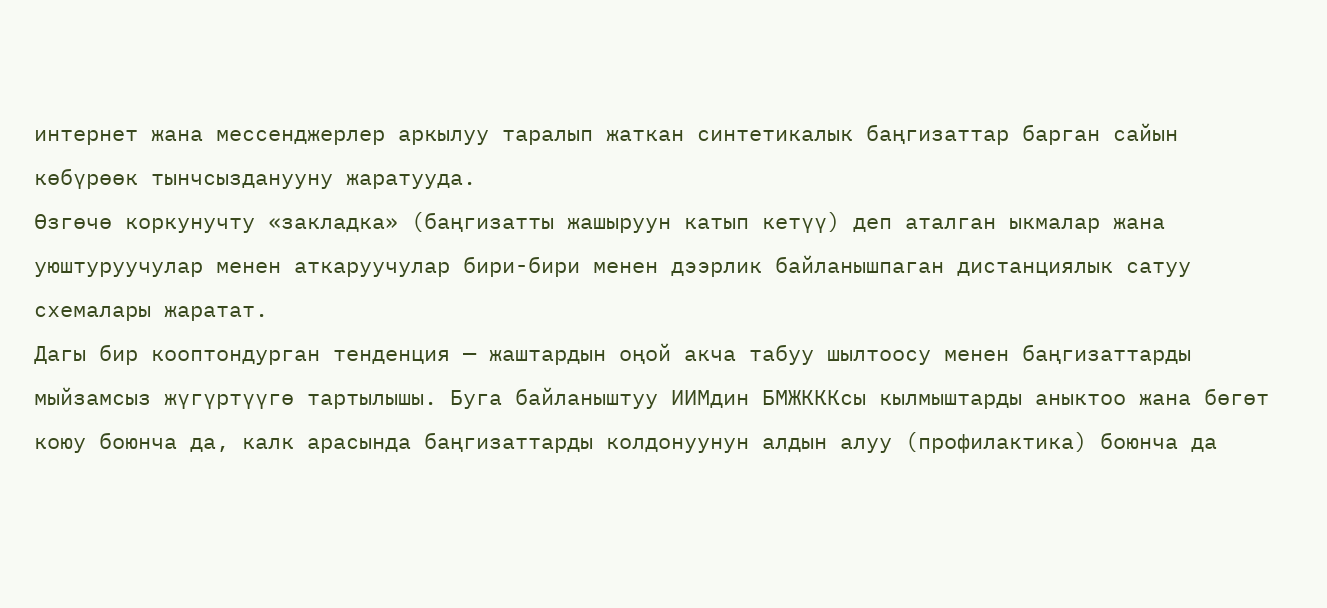интернет жана мессенджерлер аркылуу таралып жаткан синтетикалык баңгизаттар барган сайын көбүрөөк тынчсызданууну жаратууда.
Өзгөчө коркунучту «закладка» (баңгизатты жашыруун катып кетүү) деп аталган ыкмалар жана уюштуруучулар менен аткаруучулар бири-бири менен дээрлик байланышпаган дистанциялык сатуу схемалары жаратат.
Дагы бир кооптондурган тенденция — жаштардын оңой акча табуу шылтоосу менен баңгизаттарды мыйзамсыз жүгүртүүгө тартылышы. Буга байланыштуу ИИМдин БМЖКККсы кылмыштарды аныктоо жана бөгөт коюу боюнча да, калк арасында баңгизаттарды колдонуунун алдын алуу (профилактика) боюнча да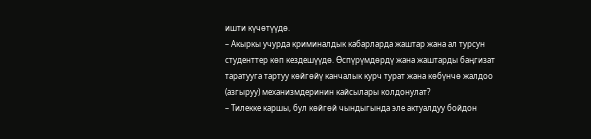ишти күчөтүүдө.
– Акыркы учурда криминалдык кабарларда жаштар жана ал турсун студенттер көп кездешүүдө. Өспүрүмдөрдү жана жаштарды баңгизат таратууга тартуу көйгөйү канчалык курч турат жана көбүнчө жалдоо (азгыруу) механизмдеринин кайсылары колдонулат?
– Тилекке каршы, бул көйгөй чындыгында эле актуалдуу бойдон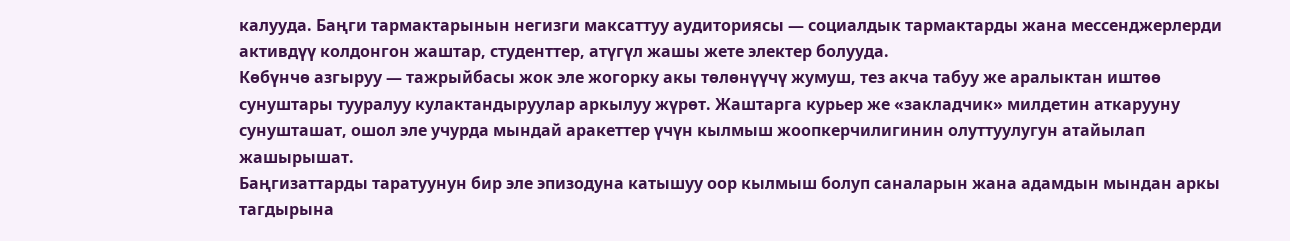калууда. Баңги тармактарынын негизги максаттуу аудиториясы — социалдык тармактарды жана мессенджерлерди активдүү колдонгон жаштар, студенттер, атүгүл жашы жете электер болууда.
Көбүнчө азгыруу — тажрыйбасы жок эле жогорку акы төлөнүүчү жумуш, тез акча табуу же аралыктан иштөө сунуштары тууралуу кулактандыруулар аркылуу жүрөт. Жаштарга курьер же «закладчик» милдетин аткарууну сунушташат, ошол эле учурда мындай аракеттер үчүн кылмыш жоопкерчилигинин олуттуулугун атайылап жашырышат.
Баңгизаттарды таратуунун бир эле эпизодуна катышуу оор кылмыш болуп саналарын жана адамдын мындан аркы тагдырына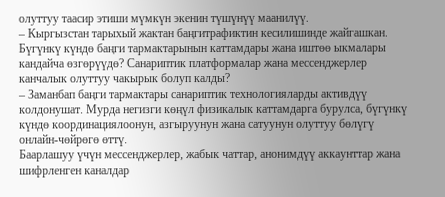олуттуу таасир этиши мүмкүн экенин түшүнүү маанилүү.
– Кыргызстан тарыхый жактан баңгитрафиктин кесилишинде жайгашкан. Бүгүнкү күндө баңги тармактарынын каттамдары жана иштөө ыкмалары кандайча өзгөрүүдө? Санариптик платформалар жана мессенджерлер канчалык олуттуу чакырык болуп калды?
– Заманбап баңги тармактары санариптик технологияларды активдүү колдонушат. Мурда негизги көңүл физикалык каттамдарга бурулса, бүгүнкү күндө координациялоонун, азгыруунун жана сатуунун олуттуу бөлүгү онлайн-чөйрөгө өттү.
Баарлашуу үчүн мессенджерлер, жабык чаттар, анонимдүү аккаунттар жана шифрленген каналдар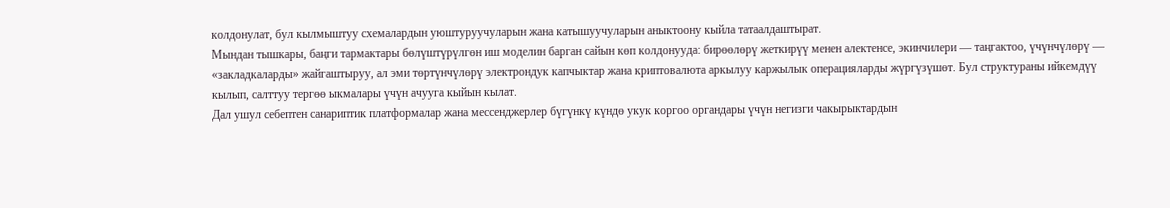колдонулат, бул кылмыштуу схемалардын уюштуруучуларын жана катышуучуларын аныктоону кыйла татаалдаштырат.
Мындан тышкары, баңги тармактары бөлүштүрүлгөн иш моделин барган сайын көп колдонууда: бирөөлөрү жеткирүү менен алектенсе, экинчилери — таңгактоо, үчүнчүлөрү — «закладкаларды» жайгаштыруу, ал эми төртүнчүлөрү электрондук капчыктар жана криптовалюта аркылуу каржылык операцияларды жүргүзүшөт. Бул структураны ийкемдүү кылып, салттуу тергөө ыкмалары үчүн ачууга кыйын кылат.
Дал ушул себептен санариптик платформалар жана мессенджерлер бүгүнкү күндө укук коргоо органдары үчүн негизги чакырыктардын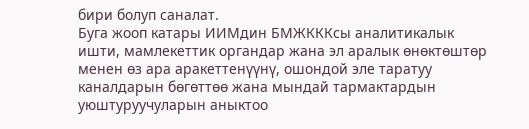бири болуп саналат.
Буга жооп катары ИИМдин БМЖКККсы аналитикалык ишти, мамлекеттик органдар жана эл аралык өнөктөштөр менен өз ара аракеттенүүнү, ошондой эле таратуу каналдарын бөгөттөө жана мындай тармактардын уюштуруучуларын аныктоо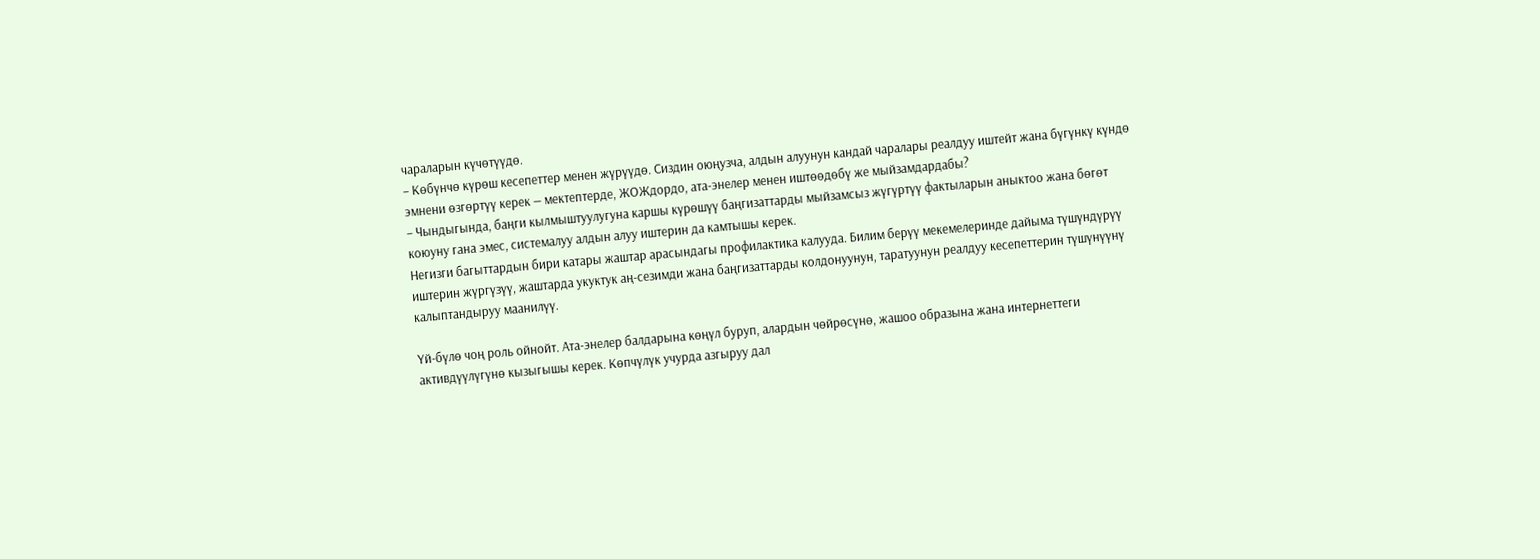чараларын күчөтүүдө.
– Көбүнчө күрөш кесепеттер менен жүрүүдө. Сиздин оюңузча, алдын алуунун кандай чаралары реалдуу иштейт жана бүгүнкү күндө эмнени өзгөртүү керек — мектептерде, ЖОЖдордо, ата-энелер менен иштөөдөбү же мыйзамдардабы?
– Чындыгында, баңги кылмыштуулугуна каршы күрөшүү баңгизаттарды мыйзамсыз жүгүртүү фактыларын аныктоо жана бөгөт коюуну гана эмес, системалуу алдын алуу иштерин да камтышы керек.
Негизги багыттардын бири катары жаштар арасындагы профилактика калууда. Билим берүү мекемелеринде дайыма түшүндүрүү иштерин жүргүзүү, жаштарда укуктук аң-сезимди жана баңгизаттарды колдонуунун, таратуунун реалдуу кесепеттерин түшүнүүнү калыптандыруу маанилүү.

Үй-бүлө чоң роль ойнойт. Ата-энелер балдарына көңүл буруп, алардын чөйрөсүнө, жашоо образына жана интернеттеги активдүүлүгүнө кызыгышы керек. Көпчүлүк учурда азгыруу дал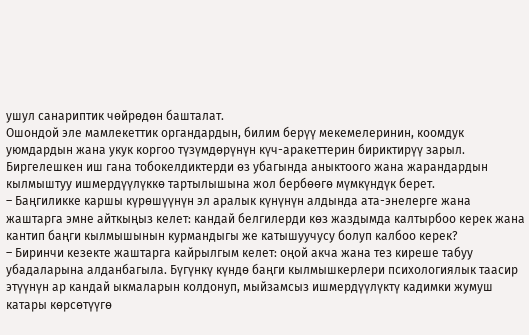ушул санариптик чөйрөдөн башталат.
Ошондой эле мамлекеттик органдардын, билим берүү мекемелеринин, коомдук уюмдардын жана укук коргоо түзүмдөрүнүн күч-аракеттерин бириктирүү зарыл. Биргелешкен иш гана тобокелдиктерди өз убагында аныктоого жана жарандардын кылмыштуу ишмердүүлүккө тартылышына жол бербөөгө мүмкүндүк берет.
– Баңгиликке каршы күрөшүүнүн эл аралык күнүнүн алдында ата-энелерге жана жаштарга эмне айткыңыз келет: кандай белгилерди көз жаздымда калтырбоо керек жана кантип баңги кылмышынын курмандыгы же катышуучусу болуп калбоо керек?
– Биринчи кезекте жаштарга кайрылгым келет: оңой акча жана тез киреше табуу убадаларына алданбагыла. Бүгүнкү күндө баңги кылмышкерлери психологиялык таасир этүүнүн ар кандай ыкмаларын колдонуп, мыйзамсыз ишмердүүлүктү кадимки жумуш катары көрсөтүүгө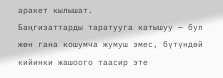аракет кылышат.
Баңгизаттарды таратууга катышуу — бул жөн гана кошумча жумуш эмес, бүтүндөй кийинки жашоого таасир эте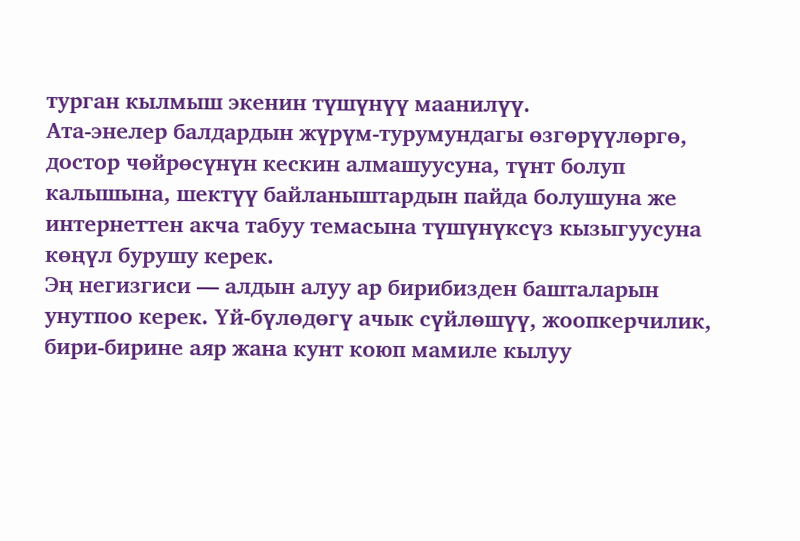турган кылмыш экенин түшүнүү маанилүү.
Ата-энелер балдардын жүрүм-турумундагы өзгөрүүлөргө, достор чөйрөсүнүн кескин алмашуусуна, түнт болуп калышына, шектүү байланыштардын пайда болушуна же интернеттен акча табуу темасына түшүнүксүз кызыгуусуна көңүл бурушу керек.
Эң негизгиси — алдын алуу ар бирибизден башталарын унутпоо керек. Үй-бүлөдөгү ачык сүйлөшүү, жоопкерчилик, бири-бирине аяр жана кунт коюп мамиле кылуу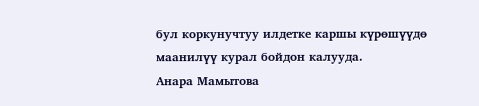бул коркунучтуу илдетке каршы күрөшүүдө маанилүү курал бойдон калууда.
Анара Мамытова